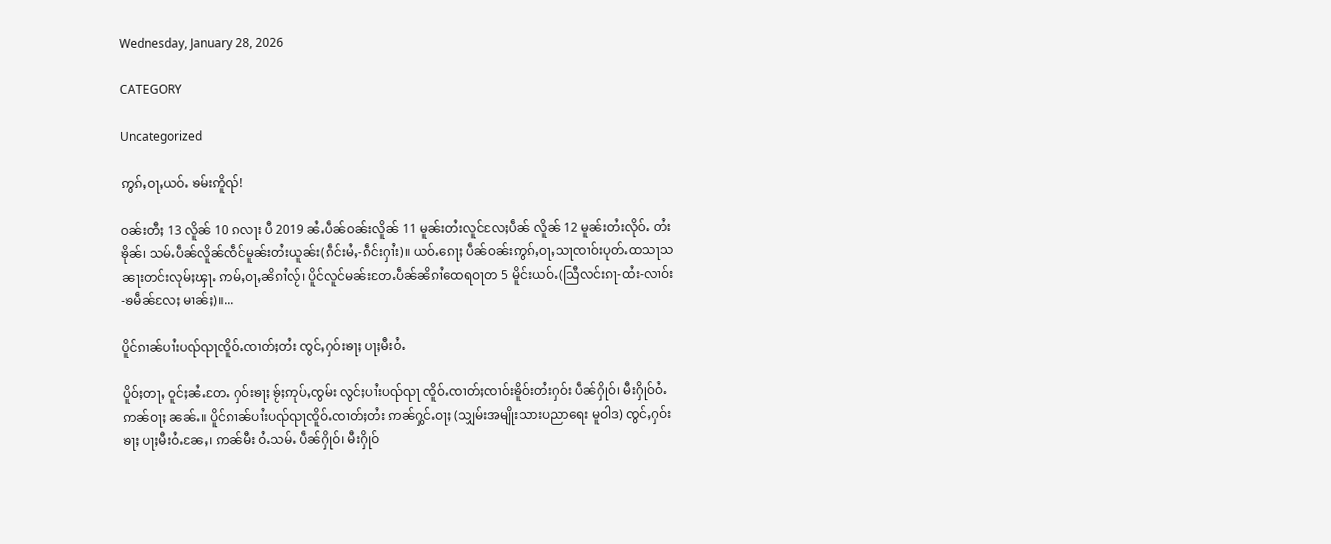Wednesday, January 28, 2026

CATEGORY

Uncategorized

ဢွၵ်ႇဝႃႇယဝ်ႉ ၶမ်းဢိူၺ်!

ဝၼ်းတီႈ 13 လိူၼ် 10 ၵလႃး ပီ 2019 ၼႆႉပဵၼ်ဝၼ်းလိူၼ် 11 မူၼ်းတႆးလူင်လႄႈပဵၼ် လိူၼ် 12 မူၼ်းတႆးလိုဝ်ႉ တႆး ၶိုၼ်၊ သမ်ႉပဵၼ်လိူၼ်ၸဵင်မူၼ်းတႆးယူၼ်း(ၵဵင်းမႆႇ-ၵဵင်းႁၢႆး)။ ယဝ်ႉၵေႃႈ ပဵၼ်ဝၼ်းဢွၵ်ႇဝႃႇသႃၸၢဝ်းပုတ်ႉထသႃသ ၼႃးတင်းလုမ်ႈၾႃႉ ဢမ်ႇဝႃႇၼိၵၢႆလႂ်၊ ပိူင်လူင်မၼ်းတႄႉပဵၼ်ၼိၵၢႆထေရဝႃတ 5 မိူင်းယဝ်ႉ(သြီလင်းၵႃ-ထႆး-လၢဝ်း-ၶမဵၼ်လႄႈ မၢၼ်ႈ)။...

ပိူင်ၵၢၼ်ပၢႆးပၺ်ၺႃၸိူဝ်ႉၸၢတ်ႈတႆး ၸွင်ႇႁဝ်းၶႃႈ ပႃႈမီးဝႆႉ

ပိူဝ်ႈတႃႇ ဝူင်ႈၼႆႉတႄႉ ႁဝ်းၶႃႈ ၶႂ်ႈဢုပ်ႇၸွမ်း လွင်ႈပၢႆးပၺ်ၺႃ ၸိူဝ်ႉၸၢတ်ႈၸၢဝ်းၶိူဝ်းတႆးႁဝ်း ပဵၼ်ႁိုဝ်၊ မီးႁိုဝ်ဝႆႉ ဢၼ်ဝႃႈ ၼၼ်ႉ။ ပိူင်ၵၢၼ်ပၢႆးပၺ်ၺႃၸိူဝ်ႉၸၢတ်ႈတႆး ဢၼ်ႁွင်ႉဝႃႈ (သျှမ်းအမျိုးသားပညာရေး မူဝါဒ) ၸွင်ႇႁဝ်းၶႃႈ ပႃႈမီးဝႆႉၼႄႇ၊ ဢၼ်မီး ဝႆႉသမ်ႉ ပဵၼ်ႁိုဝ်၊ မီးႁိုဝ်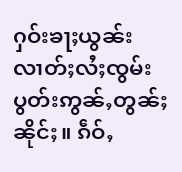ႁဝ်းၶႃႈယွၼ်း လၢတ်ႈလႆႈၸွမ်းပွတ်းဢွၼ်ႇတွၼ်ႈၼိုင်ႈ။ ၵဵဝ်ႇ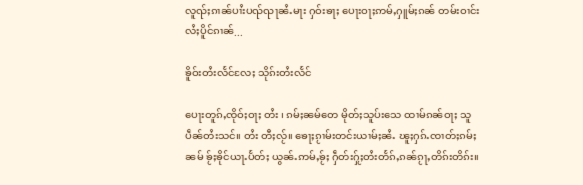လူၺ်ႈၵၢၼ်ပၢႆးပၺ်ၺႃၼႆႉမႃး ႁဝ်းၶႃႈ ပေႃးဝႃႈဢမ်ႇႁူမ်ႈၵၼ် တမ်းဝၢင်းလႆႈပိူင်ၵၢၼ်...

ၶိူဝ်းတႆးလႅင်လႄႈ သိုၵ်းတႆးလႅင်

ပေႃးတူၵ်ႇၸိုဝ်ႈဝႃႈ တႆး ၊ ၵမ်ႈၼမ်တေ မိုတ်ႈသူပ်းသေ ထၢမ်ၵၼ်ဝႃႈ သူပဵၼ်တႆးသင်။ တႆး တီႈလႂ်။ ၶေႃႈၵႂၢမ်းတင်းယၢမ်ႈၼႆႉ ၽူႈႁၵ်ႉၸၢတ်ႈၵမ်ႈၼမ် ၶႂ်ႈၶိုင်ယႃႉပႅတ်ႈ ယွၼ်ႉဢမ်ႇၶႂ်ႈ ႁဵတ်းႁႂ်ႈတႆးတႅၵ်ႇၵၼ်ၵႂႃႇတိၵ်းတိၵ်း။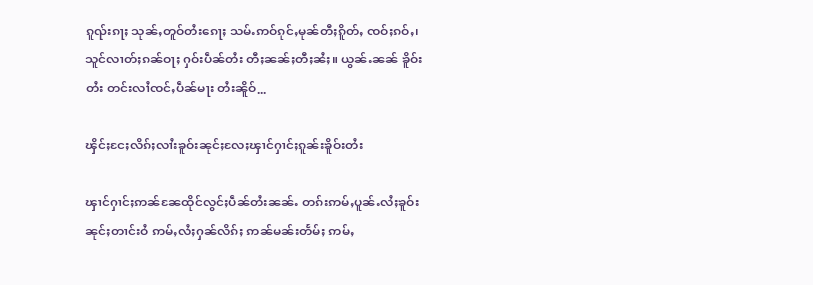ၵူၺ်းၵႃႈ သုၼ်ႇတူဝ်တႆးၵေႃႈ သမ်ႉဢဝ်ၵုင်ႇမုၼ်တီႈၵိူတ်ႇ ၸဝ်ႈၵဝ်ႇ၊ သူင်လၢတ်ႈၵၼ်ဝႃႈ ႁဝ်းပဵၼ်တႆး တီႈၼၼ်ႈတီႈၼႆႈ။ ယွၼ်ႉၼၼ် ၶိူဝ်းတႆး တင်းလၢႆၸင်ႇပဵၼ်မႃး တႆးၼိူဝ်...

ၾိင်ႈငႄႈလိၵ်ႈလၢႆးၶူဝ်းၼုင်ႈလႄႈၾၢင်ႁၢင်ႈၵူၼ်းၶိူဝ်းတႆး

ၾၢင်ႁၢင်ႈဢၼ်ၼႄထိုင်လွင်ႈပဵၼ်တႆးၼၼ်ႉ တၵ်းဢမ်ႇပူၼ်ႉလႆႈၶူဝ်းၼုင်ႈတၢင်းဝႆ ဢမ်ႇလႆႈႁၼ်လိၵ်ႈ ဢၼ်မၼ်းတႅမ်ႈ ဢမ်ႇ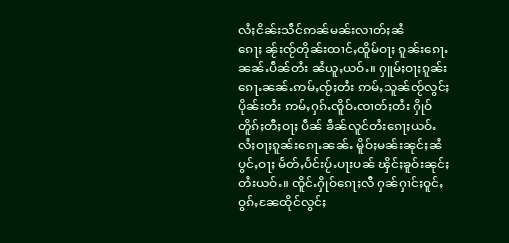လႆႈငိၼ်းသဵင်ဢၼ်မၼ်းလၢတ်ႈၼႆၵေႃႈ ၼႂ်းၸႂ်တိုၼ်းထၢင်ႇထိူမ်ဝႃႈ ၵူၼ်းၵေႃႉၼၼ်ႉပဵၼ်တႆး ၼႆယူႇယဝ်ႉ။ ႁူမ်ႈဝႃႈၵူၼ်းၵေႃႉၼၼ်ႉဢမ်ႇၸႂ်ႈတႆး ဢမ်ႇသူၼ်ၸႂ်လွင်ႈပိုၼ်းတႆး ဢမ်ႇႁၵ်ႉၸိူဝ်ႉၸၢတ်ႈတႆး ႁိုဝ် တိူၵ်ႈတီႈဝႃႈ ပဵၼ် ၶဵၼ်လူင်တႆးၵေႃႈယဝ်ႉ လႆႈဝႃႈၵူၼ်းၵေႃႉၼၼ်ႉ မိူဝ်ႈမၼ်းၼုင်ႈၼႆ ပွင်ႇဝႃႈ မႅတ်ႇပႅင်းပႂ်ႉပႃးပၼ် ၾိင်ႈၶူဝ်းၼုင်ႈ တႆးယဝ်ႉ။ ၸိူင်ႉႁိုဝ်ၵေႃႈလီ ႁၼ်ႁၢင်ႈဝူင်ႇဝွၵ်ႇၼႄထိုင်လွင်ႈ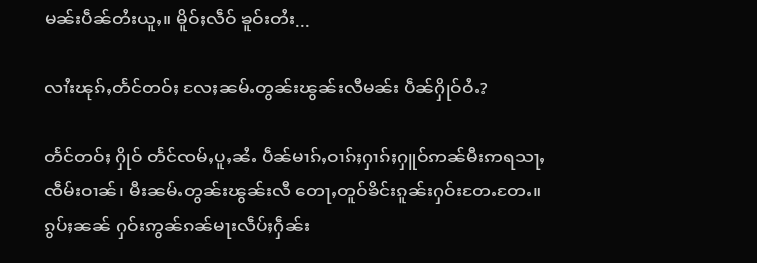မၼ်းပဵၼ်တႆးယူႇ။ မိူဝ်ႈလဵဝ် ၶူဝ်းတႆး...

လၢႆးၽုၵ်ႇတႅင်တဝ်ႈ လႄႈၼမ်ႉတွၼ်းၽွၼ်းလီမၼ်း ပဵၼ်ႁိုဝ်ဝႆႉ?

တႅင်တဝ်ႈ ႁိုဝ် တႅင်ၸမ်ႇပူႇၼႆႉ ပဵၼ်မၢၵ်ႇဝၢၵ်ႈႁၢၵ်ႈႁူဝ်ဢၼ်မီးဢရသႃႇၸဵမ်းဝၢၼ်၊ မီးၼမ်ႉတွၼ်းၽွၼ်းလီ တေႃႇတူဝ်ၶိင်းၵူၼ်းႁဝ်းတႄႉတႄႉ။ ၵွပ်ႈၼၼ် ႁဝ်းဢွၼ်ၵၼ်မႃးလဵပ်ႈႁဵၼ်း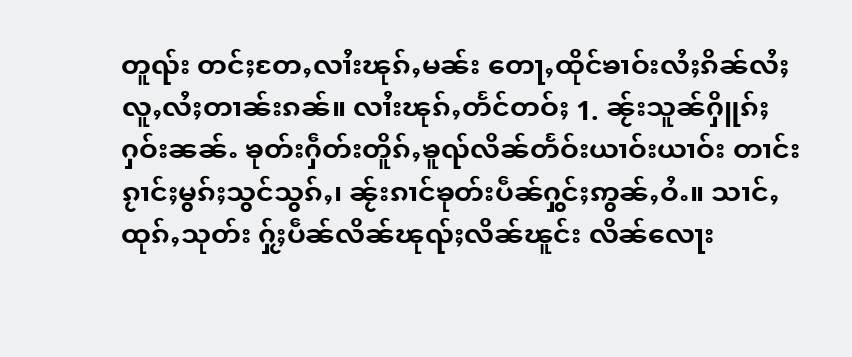တူၺ်း တင်ႈတႄႇလၢႆးၽုၵ်ႇမၼ်း တေႃႇထိုင်ၶၢဝ်းလႆႈၵိၼ်လႆႈလူႇလႆႈတၢၼ်းၵၼ်။ လၢႆးၽုၵ်ႇတႅင်တဝ်ႈ 1. ၼႂ်းသူၼ်ႁိူၵ်ႈႁဝ်းၼၼ်ႉ ၶုတ်းႁဵတ်းတိူၵ်ႇၶူၺ်လိၼ်တႅဝ်းယၢဝ်းယၢဝ်း တၢင်းၵႂၢင်ႈမွၵ်ႈသွင်သွၵ်ႇ၊ ၼႂ်းၵၢင်ၶုတ်းပဵၼ်ႁွင်ႈဢွၼ်ႇဝႆႉ။ သၢင်ႇထုၵ်ႇသုတ်း ႁႂ်ႈပဵၼ်လိၼ်ၽုၺ်ႈလိၼ်ၽူင်း လိၼ်လေႃး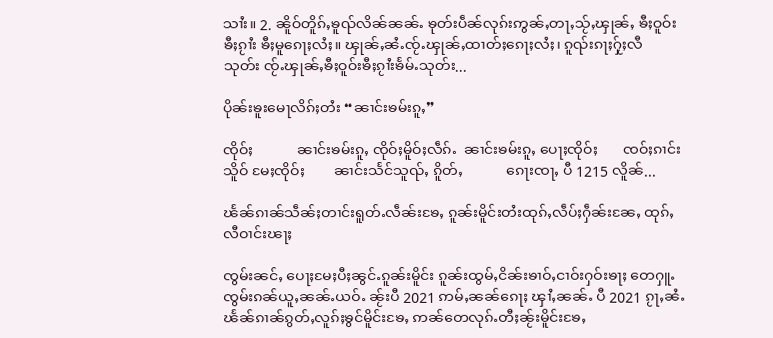သၢႆး။ 2. ၼိူဝ်တိူၵ်ႇၶူၺ်လိၼ်ၼၼ်ႉ ၶုတ်းပဵၼ်လုၵ်းဢွၼ်ႇတႃႇသႂ်ႇၾုၼ်ႇ ၶီႈဝူဝ်းၶီႈၵႂၢႆး ၶီႈမူၵေႃႈလႆႈ။ ၾုၼ်ႇၼႆႉၸႂ်ႉၾုၼ်ႇထၢတ်ႈၵေႃႈလႆႈ၊ ၵူၺ်းၵႃႈႁႂ်ႈလီသုတ်း ၸႂ်ႉၾုၼ်ႇၶီႈဝူဝ်းၶီႈၵႂၢႆးၶႅမ်ႉသုတ်း...

ပိုၼ်းၶူးမေႃလိၵ်ႈတႆး “ၼၢင်းၶမ်းၵူႇ”

ၸိုဝ်ႈ            ၼၢင်းၶမ်းၵူႇ ၸိုဝ်ႈမိူဝ်ႈလဵၵ်ႉ  ၼၢင်းၶမ်းၵူႇ ပေႃႈၸိုဝ်ႈ       ၸဝ်ႈၵၢင်းသိူဝ် မႄႈၸိုဝ်ႈ        ၼၢင်းသႅင်သူၺ်ႇ ၵိူတ်ႇ            ၵေႃးၸႃႇ ပီ 1215 လိူၼ်...

ၽႅၼ်ၵၢၼ်သဵၼ်ႈတၢင်းရူတ်ႉလဵၼ်းၶႄႇ ၵူၼ်းမိူင်းတႆးထုၵ်ႇလဵပ်ႈႁဵၼ်းၼႄႇ ထုၵ်ႇလီဝၢင်းၽႃႈ

ၸွမ်းၼင်ႇ ပေႃႈမႄႈပီႈၼွင်ႉၵူၼ်းမိူင်း ၵူၼ်းထွမ်ႇငိၼ်းၶၢဝ်ႇငၢဝ်းႁဝ်းၶႃႈ တေႁူႉၸွမ်းၵၼ်ယူႇၼၼ်ႉယဝ်ႉ ၼႂ်းပီ 2021 ဢမ်ႇၼၼ်ၵေႃႈ ၾၢႆႇၼၼ်ႉ ပီ 2021 ၵႂႃႇၼႆႉ ၽႅၼ်ၵၢၼ်ၵွတ်ႇလူၵ်ႈၶွင်မိူင်းၶႄႇ ဢၼ်တေလုၵ်ႉတီႈၼႂ်းမိူင်းၶႄႇ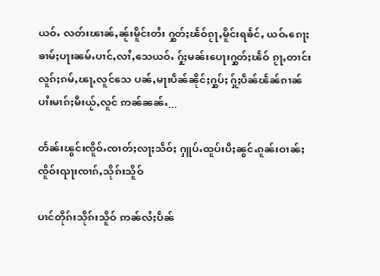ယဝ်ႉ လတ်းၽၢၼ်ႇၼႂ်းမိူင်းတႆး ႁွတ်ႈၽႅဝ်ၵႂႃႇမိူင်းရၶႅင်ႇ ယဝ်ႉၵေႃႈ ၶၢမ်ႈပႃးၼမ်ႉပၢင်ႇလၢႆႇသေယဝ်ႉ ႁႂ်ႈမၼ်းပေႃးႁွတ်ႈၽႅဝ် ၵႂႃႇတၢင်း လူၵ်ႈၵမ်ႇၽႃႇလူင်သေ ပၼ်ႇမႃးပဵၼ်ၼိုင်ႈႁွပ်ႈ ႁႂ်ႈပဵၼ်ၽႅၼ်ၵၢၼ် ပၢႆးမၢၵ်ႈမီးယႂ်ႇလူင် ဢၼ်ၼၼ်ႉ...

တႅၼ်းၽွင်းၸိူဝ်ႉၸၢတ်ႈလႃႈသဵဝ်ႈ ႁူပ်ႉထူပ်းပီႈၼွင်ႉၵူၼ်းဝၢၼ်ႈၸိူဝ်းၺႃးၸၢၵ်ႇသိုၵ်းသိူဝ်

ပၢင်တိုၵ်းသိုၵ်းသိူဝ် ဢၼ်လႆႈပဵၼ်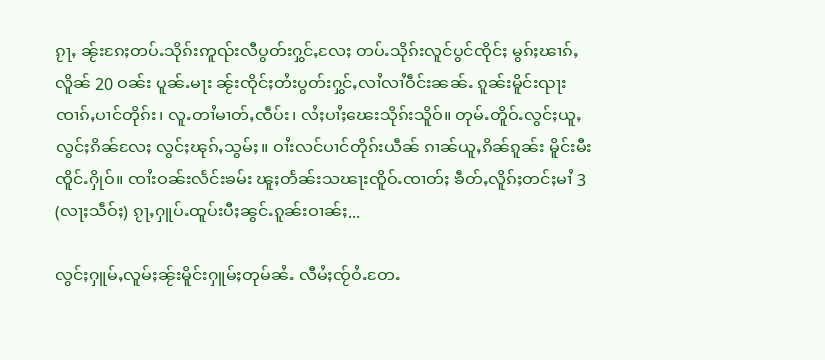ၵႂႃႇ ၼႂ်းၵႄႈတပ်ႉသိုၵ်းဢူၺ်းလီပွတ်းႁွင်ႇလႄႈ တပ်ႉသိုၵ်းလူင်ပွင်ၸိုင်ႈ မွၵ်ႈၽၢၵ်ႇ လိူၼ် 20 ဝၼ်း ပူၼ်ႉမႃး ၼႂ်းၸိုင်ႈတႆးပွတ်းႁွင်ႇလၢႆလၢႆဝဵင်းၼၼ်ႉ ၵူၼ်းမိူင်းၺႃး ၸၢၵ်ႇပၢင်တိုၵ်း၊ လူႉတၢႆမၢတ်ႇၸဵပ်း၊ လႆႈပၢႆႈၽေးသိုၵ်းသိူဝ်။ တုမ်ႉတိူဝ်ႉလွင်ႈယူႇလွင်ႈၵိၼ်လႄႈ လွင်ႈၽုၵ်ႇသွမ်ႈ။ ဝၢႆးလင်ပၢင်တိုၵ်းယဵၼ် ၵၢၼ်ယူႇၵိၼ်ၵူၼ်း မိူင်းမီးၸိူင်ႉႁိုဝ်။ ၸၢႆးဝၼ်းလႅင်းၶမ်း ၽူႈတႅၼ်းသၽႃးၸိူဝ်ႉၸၢတ်ႈ ၶဵတ်ႇလိူၵ်ႈတင်ႈမၢႆ 3 (လႃႈသဵဝ်ႈ) ၵႂႃႇႁူပ်ႉထူပ်းပီႈၼွင်ႉၵူၼ်းဝၢၼ်ႈ...

လွင်ႈႁူမ်ႇလူမ်ႈၼႂ်းမိူင်းႁူမ်ႈတုမ်ၼႆႉ လီမႆႈၸႂ်ဝႆႉတႄႉ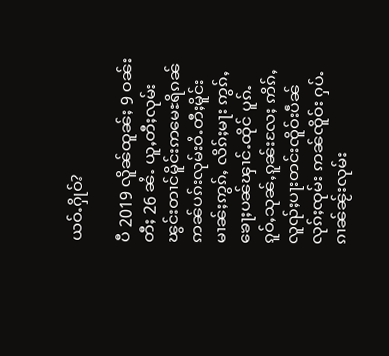ယဝ်ႉႁိုဝ်?

ပီ 2019 လိူၼ်ထူၼ်ႈ 9 ဝၼ်းတီႈ 26 ၼႆႉ ယူႇတီႈလုမ်းၽွင်းတၢင်မိူင်းဢမေႊရိၵၼ် ဢၼ်ပၵ်းလုမ်းဝႆႉတီႈမိူင်းမၢၼ်ႈဢွၵ်ႇ လိၵ်ႈမႃး ဢွၵ်ႇၶေႃႈပၼ်ၾၢင်ႉထိုင် ပူၵ်ႉၵူဝ်ႇသုၼ်ႇၵူၼ်းလႄႈ ဢိၵ်ႇလူၺ်ႈပႃးတင်းၸိူဝ်းပဵၼ်လုၵ်ႈၸုမ်း ဢၼ်ၸိူဝ်း ႁပ်ႉ ၵၢၼ်ၼႂ်းလုမ်း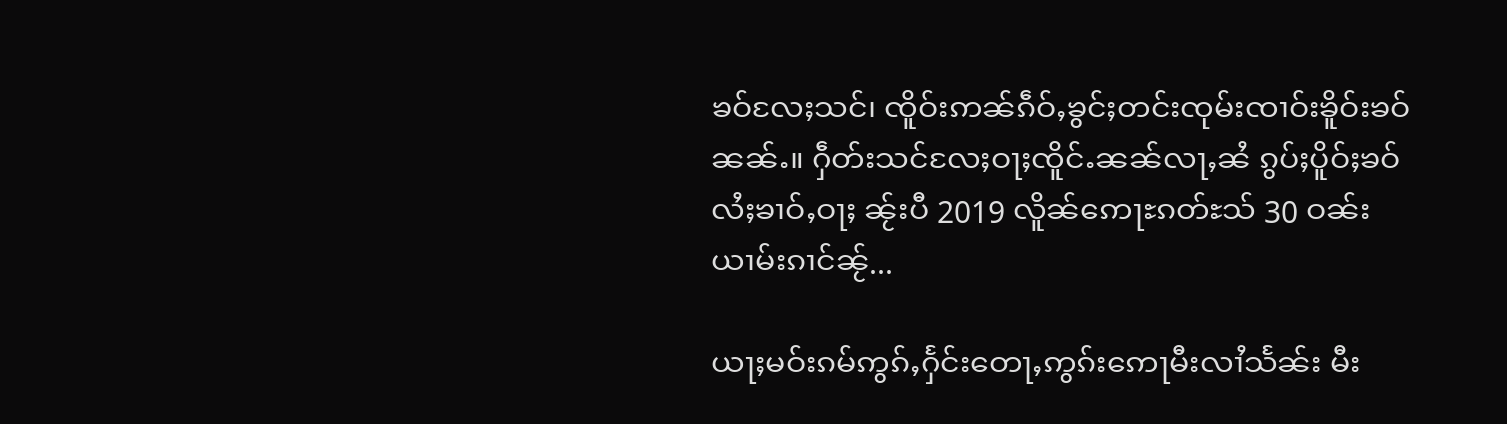ၶဝ်လႄႈသင်၊ ၸိူဝ်းဢၼ်ၵဵဝ်ႇၶွင်ႈတင်းၸုမ်းၸၢဝ်းၶိူဝ်းၶဝ်ၼၼ်ႉ။ ႁဵတ်းသင်လႄႈဝႃႈၸိူင်ႉၼၼ်လႃႇၼႆ ၵွပ်ႈပိူဝ်ႈၶဝ်လႆႈၶၢဝ်ႇဝႃႈ ၼႂ်းပီ 2019 လိူၼ်ဢေႃႊၵတ်ႊသ် 30 ဝၼ်း ယၢမ်းၵၢင်ၼႂ်...

ယႃႈမဝ်းၵမ်ဢွၵ်ႇႁႅင်းတေႃႇဢွၵ်းဢေႃမီးလၢႆသႅၼ်း မီး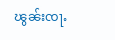ၽွၼ်းၸႃႉ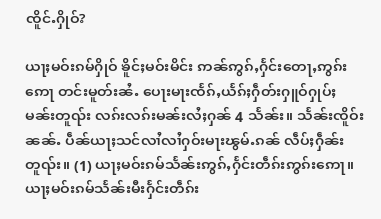ၸိူင်ႉႁိုဝ်?

ယႃႈမဝ်းၵမ်ႁိုဝ် ၶိူင်ႈမဝ်းမိင်း ဢၼ်ဢွၵ်ႇႁႅင်းတေႃႇဢွၵ်းဢေႃ တင်းမူတ်းၼႆႉ ပေႃးမႃးၸႅၵ်ႇယႅၵ်ႈႁဵတ်းႁူဝ်ႁုပ်ႈ မၼ်းတူၺ်း လၵ်းလၵ်းမၼ်းလႆႈႁၼ် 4 သႅၼ်း။ သႅၼ်းၸိူဝ်းၼၼ်ႉ ပဵၼ်ယႃႈသင်လၢႆလၢႆႁဝ်းမႃးၽွမ်ႉၵၼ် လဵပ်ႈႁဵၼ်းတူၺ်း။ (1) ယႃႈမဝ်းၵမ်သႅၼ်းဢွၵ်ႇႁႅင်းတဵၵ်းဢွၵ်းဢေႃ။ ယႃႈမဝ်းၵမ်သႅၼ်းမီးႁႅင်းတဵၵ်း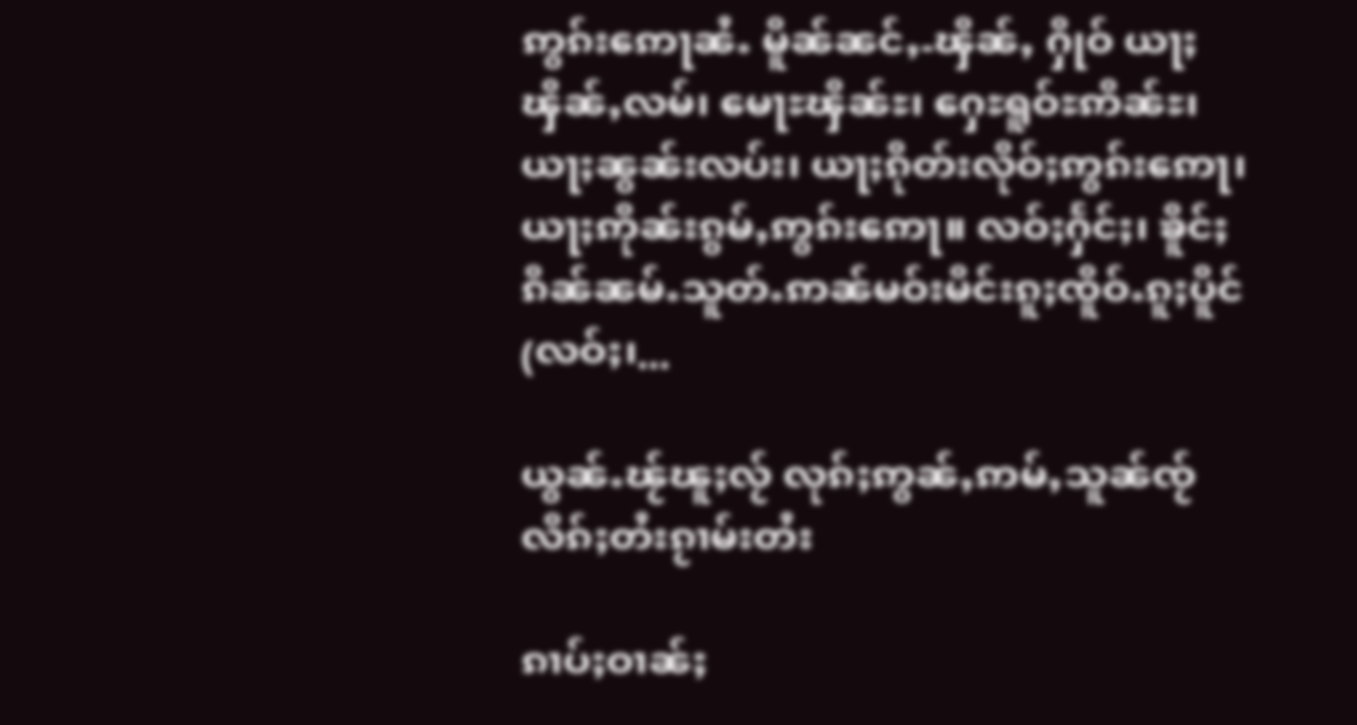ဢွၵ်းဢေႃၼႆႉ မိူၼ်ၼင်ႇ-ၾိၼ်ႇ ႁိုဝ် ယႃႈၾိၼ်ႇလမ်၊ မေႃႊၾိၼ်ႊ၊ ႁေႊရူဝ်ႊဢိၼ်ႊ၊ ယႃႈၼွၼ်းလပ်း၊ ယႃႈၵိုတ်းလိုဝ်ႈဢွၵ်းဢေႃ၊ ယႃႈဢိုၼ်းၵွမ်ႇဢွၵ်းဢေႃ။ လဝ်ႈႁႅင်ႈ၊ ၶိူင်ႈၵိၼ်ၼမ်ႉသူတ်ႉဢၼ်မဝ်းမိင်းၵူႈၸိူဝ်ႉၵူႈပိူင် (လဝ်ႈ၊...

ယွၼ်ႉၽႂ်ၽူႈလႂ် လုၵ်ႈဢွၼ်ႇဢမ်ႇသူၼ်ၸႂ်လိၵ်ႈတႆးၵႂၢမ်းတႆး

ၵၢပ်ႈဝၢၼ်ႈ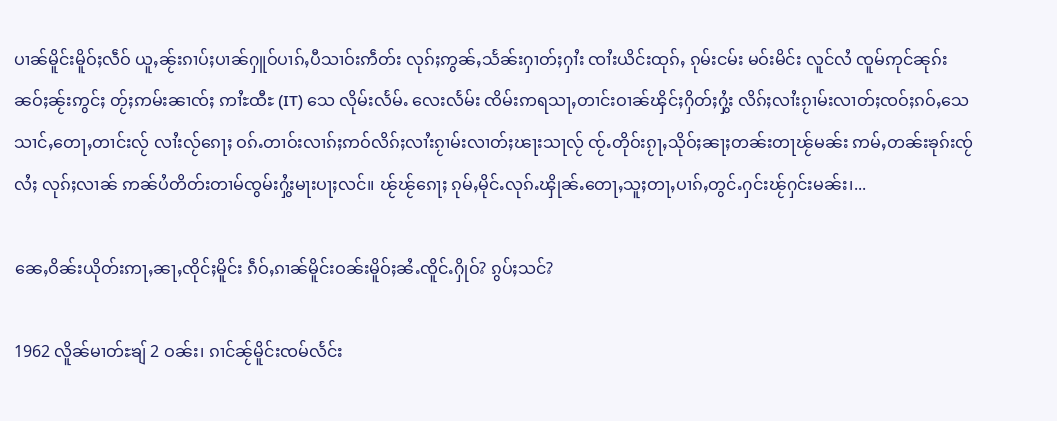ပၢၼ်မိူင်းမိူဝ်ႈလဵဝ် ယူႇၼႂ်းၵၢပ်ႈပၢၼ်ႁူဝ်ပၢၵ်ႇပီသၢဝ်းဢဵတ်း လုၵ်ႈဢွၼ်ႇသႅၼ်းႁၢတ်ႈႁၢႆး ၸၢႆးယိင်းထုၵ်ႇ ၵုမ်းငမ်း မဝ်းမိင်း လူင်လႆ ၸူမ်ဢုင်ၼုၵ်းၼဝ်ႈၼႂ်းဢွင်ႈ တႂ်ႈဢမ်းၼၢၸ်ႈ ဢၢႆႊထီႊ (IT) သေ လိုမ်းလႅမ်ႉ လေးလႅမ်း ၸိမ်းဢရသႃႇတၢင်းဝၢၼ်ၾိင်ႈႁိတ်ႈႁွႆး လိၵ်ႈလၢႆးၵႂၢမ်းလၢတ်ႈၸဝ်ႈၵဝ်ႇသေ သၢင်ႇတေႃႇတၢင်းလႂ် လၢႆးလႂ်ၵေႃႈ ဝၵ်ႉတၢဝ်းလၢၵ်ႈဢဝ်လိၵ်ႈလၢႆးၵႂၢမ်းလၢတ်ႈၽႃးသႃလႂ် ၸႂ်ႉတိုဝ်းၵႂႃႇသိုဝ်ႈၼႃႈတၼ်းတႃၽႂ်မၼ်း ဢမ်ႇတၼ်းၶုၵ်းၸႂ်လႆႈ လုၵ်ႈလၢၼ် ဢၼ်ပႆတိတ်းတၢမ်ၸွမ်းႁွႆးမႃးပႃႈလင်။ ၽႂ်ၽႂ်ၵေႃႈ ၵုမ်ႇမိုင်ႉလုၵ်ႉၾိုၼ်ႉတေႃႇသူႈတႃႇပၢၵ်ႇတွင်ႉႁင်းၽႂ်ႁင်းမၼ်း၊...

ၼေႇဝိၼ်းယိုတ်းဢႃႇၼႃႇၸိုင်ႈမိူင်း ၵဵဝ်ႇၵၢၼ်မိူင်းဝၼ်းမိူဝ်ႈၼႆႉၸိူင်ႉႁိုဝ်? ၵွပ်ႈသင်?

1962 လိူၼ်မၢတ်ႊၶျ် 2 ဝၼ်း၊ ၵၢင်ၼႂ်မိူင်းၸမ်လႅင်း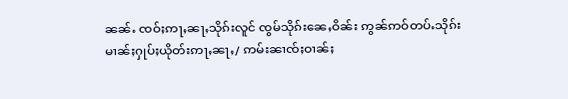ၼၼ်ႉ ၸဝ်ႈဢႃႇၼႃႇသိုၵ်းလူင် ၸွမ်သိုၵ်းၼေႇဝိၼ်း ဢွၼ်ဢဝ်တပ်ႉသိုၵ်းမၢၼ်ႈႁုပ်ႈယိုတ်းဢႃႇၼႃႇ/ ဢမ်းၼၢၸ်ႈဝၢၼ်ႈ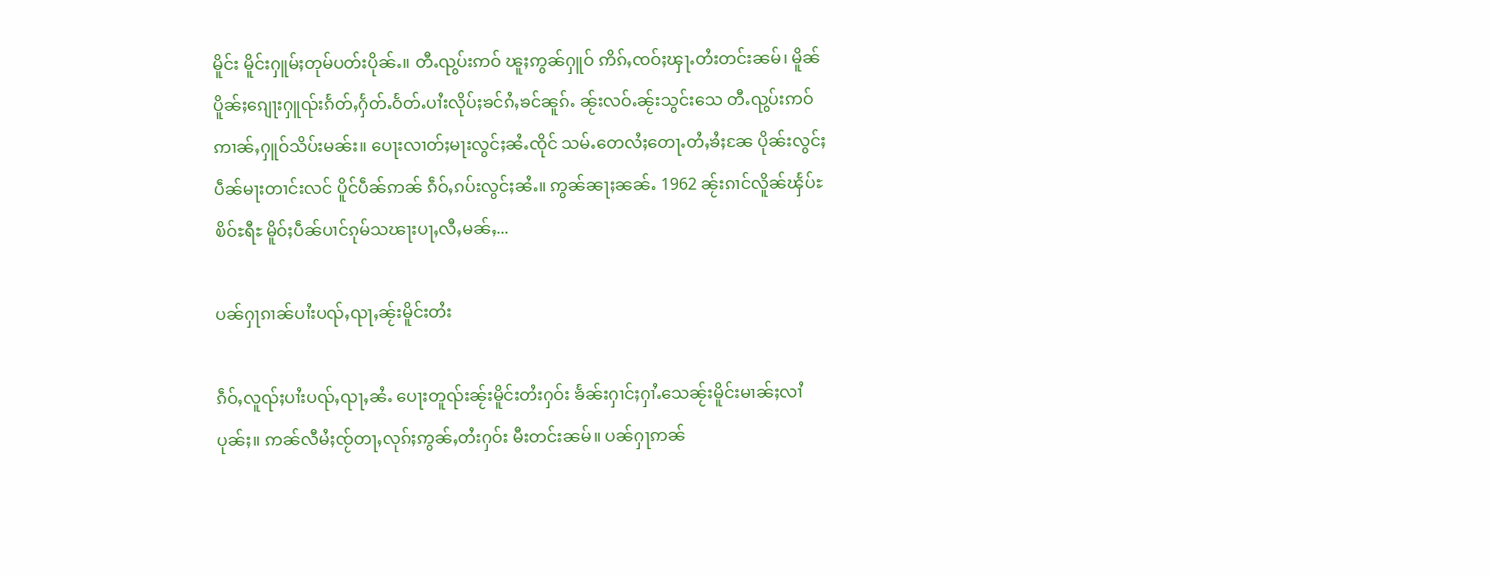မိူင်း မိူင်းႁူမ်ႈတုမ်ပတ်းပိုၼ်ႉ။ တီႉၺွပ်းဢဝ် ၽူႈဢွၼ်ႁူဝ် ဢိၵ်ႇၸဝ်ႈၾႃႉတႆးတင်းၼမ်၊ မိူၼ်ပိူၼ်ႈၵျေႃးႁူၺ်းၵႅတ်ႇႁႅတ်ႉဝႅတ်ႉပၢႆးလိုပ်ႈၶင်ၵႆႇၶင်ၼူၵ်ႉ ၼႂ်းလဝ်ႉၼႂ်းသွင်းသေ တီႉၺွပ်းဢဝ်ဢၢၼ်ႇႁူဝ်သိပ်းမၼ်း။ ပေႃးလၢတ်ႈမႃးလွင်ႈၼႆႉၸိုင် သမ်ႉတေလႆႈတေႃႉတႆႇၶႆႈၼႄ ပိုၼ်းလွင်ႈပဵၼ်မႃးတၢင်းလင် ပိူင်ပဵၼ်ဢၼ် ၵဵဝ်ႇၵပ်းလွင်ႈၼႆႉ။ ဢွၼ်ၼႃႈၼၼ်ႉ 1962 ၼႂ်းၵၢင်လိူၼ်ၾႅပ်ႊၿိဝ်ႊရီႊ မိူဝ်ႈပဵၼ်ပၢင်ၵုမ်သၽႃးပႃႇလီႇမၼ်ႇ...

ပၼ်ႁႃၵၢၼ်ပၢႆးပၺ်ႇၺႃႇၼႂ်းမိူင်းတႆး

ၵဵဝ်ႇလူၺ်ႈပၢႆးပၺ်ႇၺႃႇၼႆႉ ပေႃးတူၺ်းၼႂ်းမိူင်းတႆးႁဝ်း ၶႅၼ်းႁၢင်ႈႁၢႆႉသေၼႂ်းမိူင်းမၢၼ်ႈလၢႆပုၼ်ႈ။ ဢၼ်လီမႆႈၸႂ်တႃႇလုၵ်ႈဢွၼ်ႇတႆးႁဝ်း မီးတင်းၼမ်။ ပၼ်ႁႃဢၼ်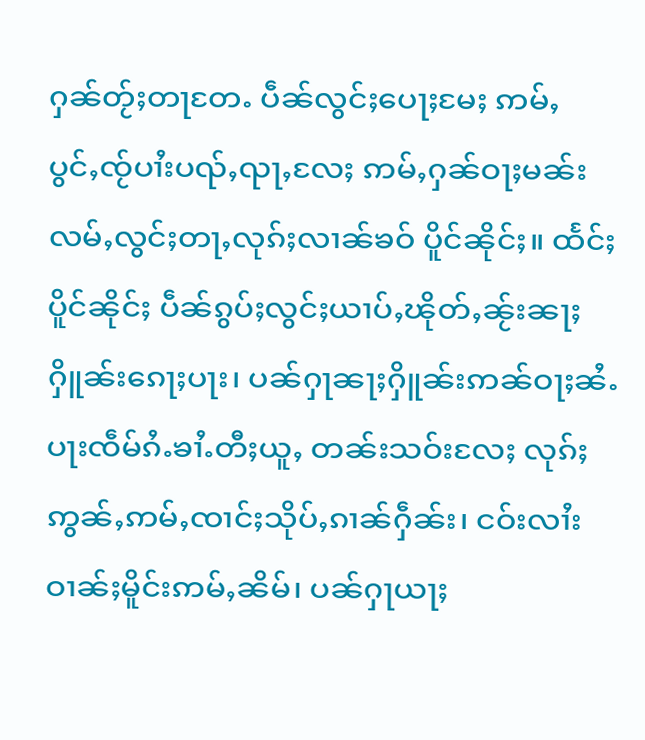ႁၼ်တႂ်ႈတႃတႄႉ ပဵၼ်လွင်ႈပေႃႈမႄႈ ဢမ်ႇပွင်ႇၸႂ်ပၢႆးပၺ်ႇၺႃႇလႄႈ ဢမ်ႇႁၼ်ဝႃႈမၼ်းလမ်ႇလွင်ႈတႃႇလုၵ်ႈလၢၼ်ၶဝ် ပိူင်ၼိုင်ႈ။ ထႅင်ႈပိူင်ၼိုင်ႈ ပဵၼ်ၵွပ်ႈလွင်ႈယၢပ်ႇၽိုတ်ႇၼႂ်းၼႃႈႁိူၼ်းၵေႃႈပႃး၊ ပၼ်ႁႃၼႃႈႁိူၼ်းဢၼ်ဝႃႈၼႆႉ ပႃးၸဵမ်ၵႆႉၶၢႆႉတီႈယူႇ တၼ်းသဝ်းလႄႈ လုၵ်ႈဢွၼ်ႇဢမ်ႇၸၢင်ႈသိုပ်ႇၵၢၼ်ႁဵၼ်း၊ ငဝ်းလၢႆးဝၢၼ်ႈမိူင်းဢမ်ႇၼိမ်၊ ပၼ်ႁႃယႃႈ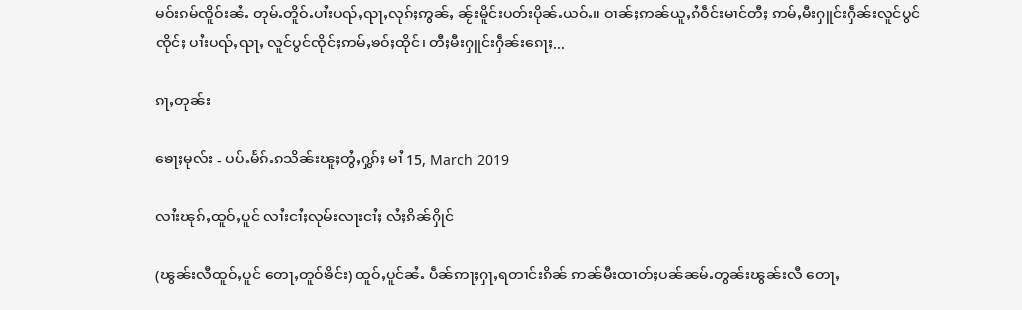မဝ်းၵမ်ၸိူဝ်းၼႆႉ တုမ်ႉတိူဝ်ႉပၢႆးပၺ်ႇၺႃႇလုၵ်ႈဢွၼ်ႇ ၼႂ်းမိူင်းပတ်းပိုၼ်ႉယဝ်ႉ။ ဝၢၼ်ႈဢၼ်ယူႇၵႆဝဵင်းမၢင်တီႈ ဢမ်ႇမီးႁူင်းႁဵၼ်းလူင်ပွင်ၸိုင်ႈ ပၢႆးပၺ်ႇၺႃႇ လူင်ပွင်ၸိုင်ႈဢမ်ႇၶဝ်ႈထိုင်၊ တီႈမီးႁူင်းႁဵၼ်းၵေႃႈ...

ၵႃႇတုၼ်း

ၶေႃႈမုလ်း - ပပ်ႉမႅၵ်ႉၵသိၼ်းၽူႈတွႆႇႁွၵ်ႈ မၢႆ 15, March 2019

လၢႆးၽုၵ်ႇထူဝ်ႇပူင် လၢႆးငၢႆႈလုမ်းလႃးငၢႆႈ လႆႈၵိၼ်ႁိုင်

(ၽွၼ်းလီထူဝ်ႇပူင် တေႃႇတူဝ်ၶိင်း) ထူဝ်ႇပူင်ၼႆႉ ပဵၼ်ဢႃႈႁႃႇရတၢင်းၵိၼ် ဢၼ်မီးထၢတ်ႈပၼ်ၼမ်ႉတွၼ်းၽွၼ်းလီ တေႃႇ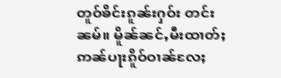တူဝ်ၶိင်းၵူၼ်းႁဝ်း တင်းၼမ်။ မိူၼ်ၼင်ႇမီးထၢတ်ႈ ဢၼ်ပႃးၵိူဝ်ဝၢၼ်လႄႈ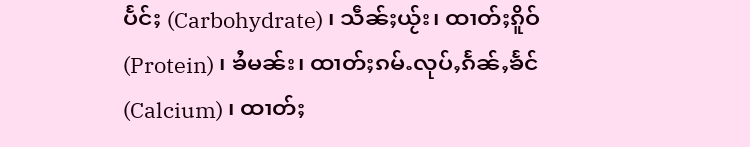ပႅင်ႈ (Carbohydrate) ၊ သဵၼ်ႈယႂ်း၊ ထၢတ်ႈၵိူဝ် (Protein) ၊ ၶႆမၼ်း၊ ထၢတ်ႈၵမ်ႉလုပ်ႇၵႅၼ်ႇၶႅင် (Calcium) ၊ ထၢတ်ႈ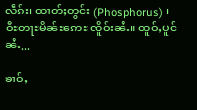လဵၵ်း၊ ထၢတ်ႈတွင်း (Phosphorus) ၊ ဝီႊတႃႊမိၼ်ႊဢေႊ ၸိူဝ်းၼႆႉ။ ထူဝ်ႇပူင်ၼႆႉ...

ၶၢဝ်ႇ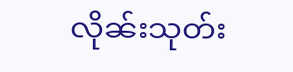လိုၼ်းသုတ်း